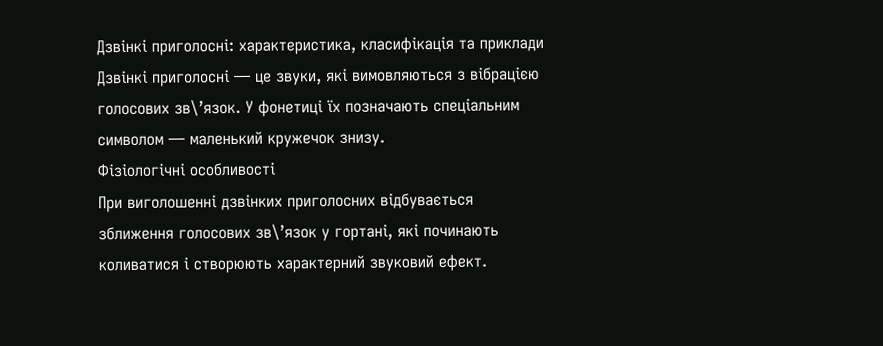Дзвінкі приголосні: характеристика, класифікація та приклади
Дзвінкі приголосні — це звуки, які вимовляються з вібрацією голосових зв\’язок. У фонетиці їх позначають спеціальним символом — маленький кружечок знизу.
Фізіологічні особливості
При виголошенні дзвінких приголосних відбувається зближення голосових зв\’язок у гортані, які починають коливатися і створюють характерний звуковий ефект.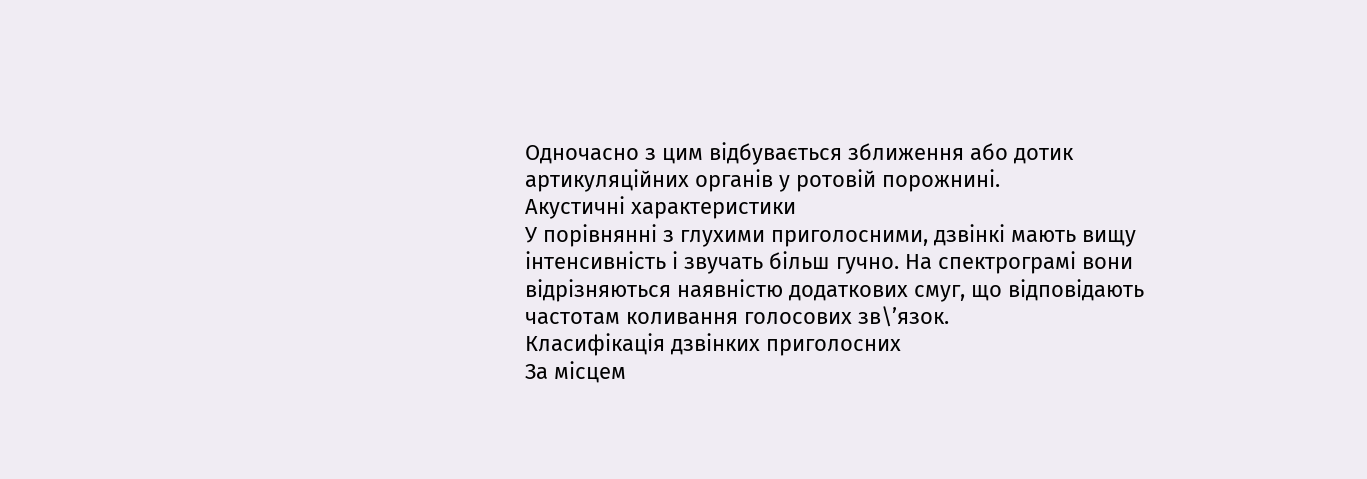Одночасно з цим відбувається зближення або дотик артикуляційних органів у ротовій порожнині.
Акустичні характеристики
У порівнянні з глухими приголосними, дзвінкі мають вищу інтенсивність і звучать більш гучно. На спектрограмі вони відрізняються наявністю додаткових смуг, що відповідають частотам коливання голосових зв\’язок.
Класифікація дзвінких приголосних
За місцем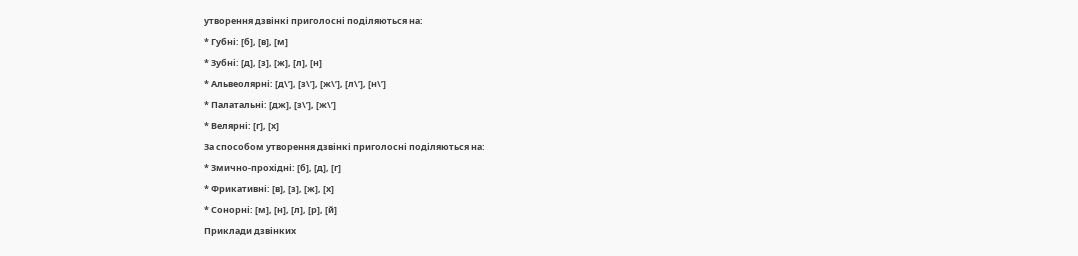утворення дзвінкі приголосні поділяються на:
* Губні: [б], [в], [м]
* Зубні: [д], [з], [ж], [л], [н]
* Альвеолярні: [д\’], [з\’], [ж\’], [л\’], [н\’]
* Палатальні: [дж], [з\’], [ж\’]
* Велярні: [г], [х]
За способом утворення дзвінкі приголосні поділяються на:
* Змично-прохідні: [б], [д], [г]
* Фрикативні: [в], [з], [ж], [х]
* Сонорні: [м], [н], [л], [р], [й]
Приклади дзвінких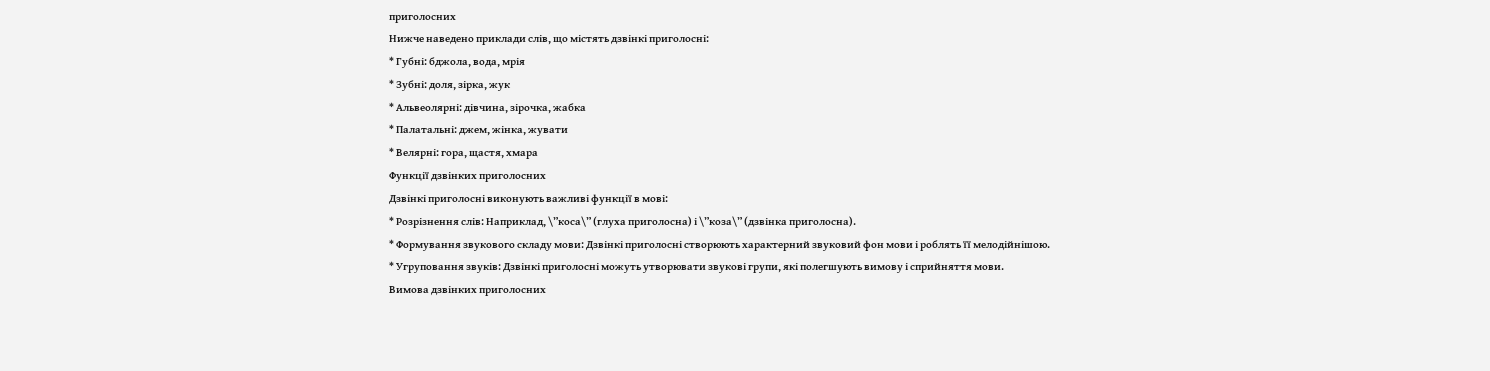приголосних
Нижче наведено приклади слів, що містять дзвінкі приголосні:
* Губні: бджола, вода, мрія
* Зубні: доля, зірка, жук
* Альвеолярні: дівчина, зірочка, жабка
* Палатальні: джем, жінка, жувати
* Велярні: гора, щастя, хмара
Функції дзвінких приголосних
Дзвінкі приголосні виконують важливі функції в мові:
* Розрізнення слів: Наприклад, \”коса\” (глуха приголосна) і \”коза\” (дзвінка приголосна).
* Формування звукового складу мови: Дзвінкі приголосні створюють характерний звуковий фон мови і роблять її мелодійнішою.
* Угруповання звуків: Дзвінкі приголосні можуть утворювати звукові групи, які полегшують вимову і сприйняття мови.
Вимова дзвінких приголосних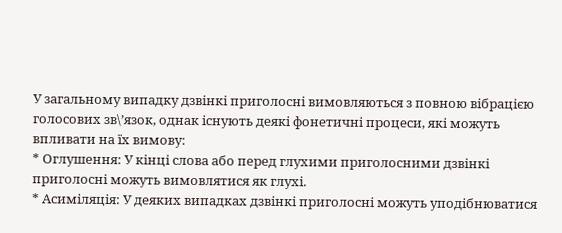У загальному випадку дзвінкі приголосні вимовляються з повною вібрацією голосових зв\’язок, однак існують деякі фонетичні процеси, які можуть впливати на їх вимову:
* Оглушення: У кінці слова або перед глухими приголосними дзвінкі приголосні можуть вимовлятися як глухі.
* Асиміляція: У деяких випадках дзвінкі приголосні можуть уподібнюватися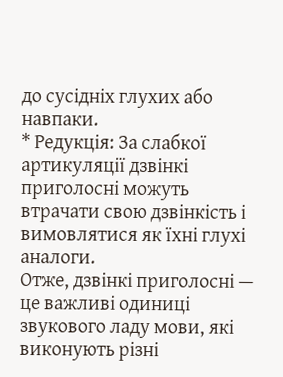до сусідніх глухих або навпаки.
* Редукція: За слабкої артикуляції дзвінкі приголосні можуть втрачати свою дзвінкість і вимовлятися як їхні глухі аналоги.
Отже, дзвінкі приголосні — це важливі одиниці звукового ладу мови, які виконують різні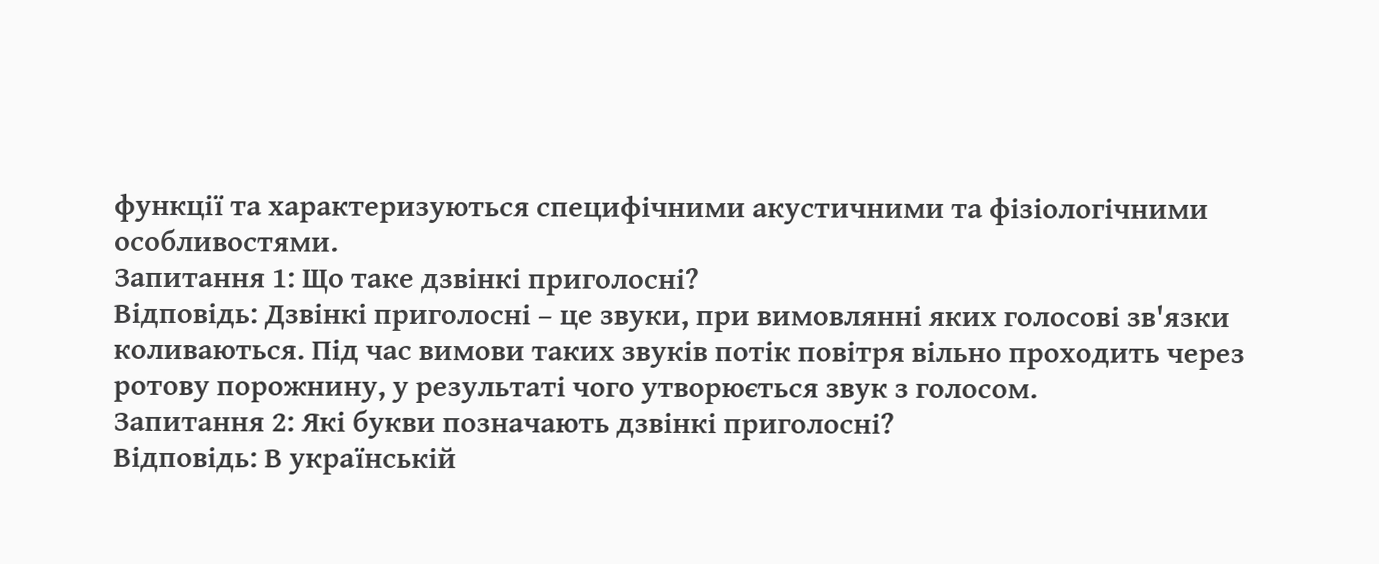функції та характеризуються специфічними акустичними та фізіологічними особливостями.
Запитання 1: Що таке дзвінкі приголосні?
Відповідь: Дзвінкі приголосні – це звуки, при вимовлянні яких голосові зв'язки коливаються. Під час вимови таких звуків потік повітря вільно проходить через ротову порожнину, у результаті чого утворюється звук з голосом.
Запитання 2: Які букви позначають дзвінкі приголосні?
Відповідь: В українській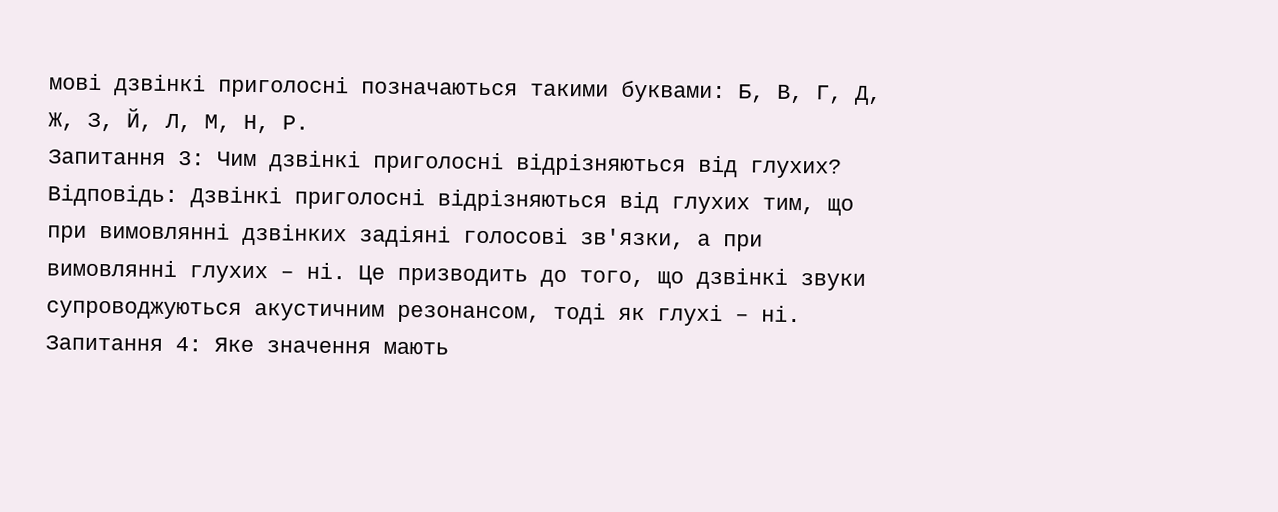мові дзвінкі приголосні позначаються такими буквами: Б, В, Г, Д, Ж, З, Й, Л, М, Н, Р.
Запитання 3: Чим дзвінкі приголосні відрізняються від глухих?
Відповідь: Дзвінкі приголосні відрізняються від глухих тим, що при вимовлянні дзвінких задіяні голосові зв'язки, а при вимовлянні глухих – ні. Це призводить до того, що дзвінкі звуки супроводжуються акустичним резонансом, тоді як глухі – ні.
Запитання 4: Яке значення мають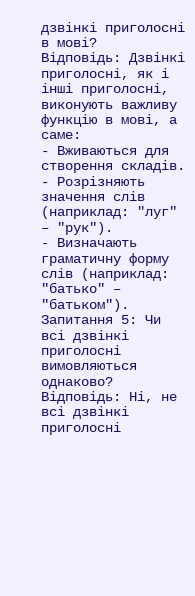дзвінкі приголосні в мові?
Відповідь: Дзвінкі приголосні, як і інші приголосні, виконують важливу функцію в мові, а саме:
- Вживаються для створення складів.
- Розрізняють значення слів (наприклад: "луг" – "рук").
- Визначають граматичну форму слів (наприклад: "батько" – "батьком").
Запитання 5: Чи всі дзвінкі приголосні вимовляються однаково?
Відповідь: Ні, не всі дзвінкі приголосні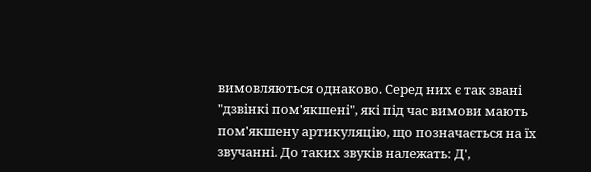вимовляються однаково. Серед них є так звані "дзвінкі пом'якшені", які під час вимови мають пом'якшену артикуляцію, що позначається на їх звучанні. До таких звуків належать: Д',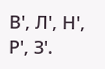В', Л', Н', Р', З'.